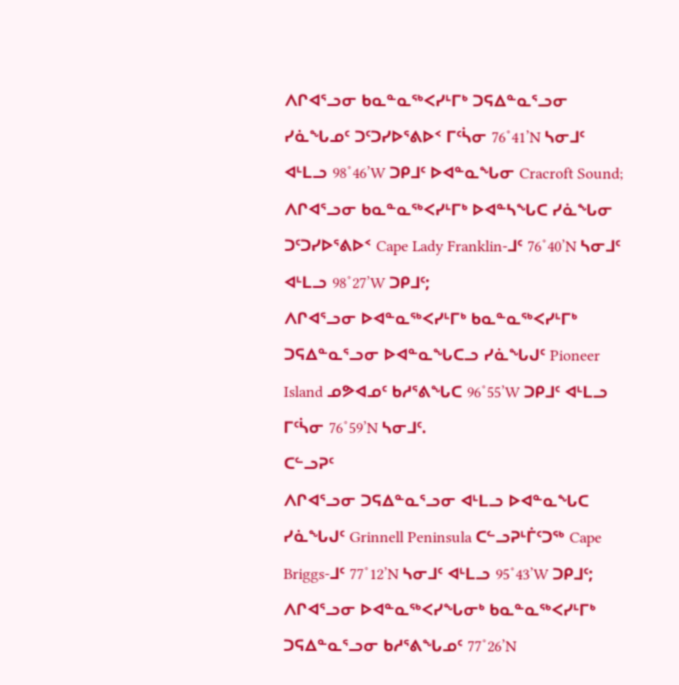ᐱᒋᐊᕐᓗᓂ ᑲᓇᓐᓇᖅᐸᓯᒻᒥᒃ ᑐᕋᐃᓐᓇᕐᓗᓂ ᓯᓈᖓᓄᑦ ᑐᑦᑐᓯᐅᕐᕕᐅᑉ ᒥᑦᓵᓂ 76˚41’N ᓴᓂᒧᑦ ᐊᒻᒪᓗ 98˚46’W ᑐᑭᒧᑦ ᐅᐊᓐᓇᖓᓂ Cracroft Sound;
ᐱᒋᐊᕐᓗᓂ ᑲᓇᓐᓇᖅᐸᓯᒻᒥᒃ ᐅᐊᓐᓴᖓᑕ ᓯᓈᖓᓂ ᑐᑦᑐᓯᐅᕐᕕᐅᑉ Cape Lady Franklin-ᒧᑦ 76˚40’N ᓴᓂᒧᑦ ᐊᒻᒪᓗ 98˚27’W ᑐᑭᒧᑦ;
ᐱᒋᐊᕐᓗᓂ ᐅᐊᓐᓇᖅᐸᓯᒻᒥᒃ ᑲᓇᓐᓇᖅᐸᓯᒻᒥᒃ ᑐᕋᐃᓐᓇᕐᓗᓂ ᐅᐊᓐᓇᖓᑕᓗ ᓯᓈᖓᒍᑦ Pioneer
Island ᓄᕗᐊᓄᑦ ᑲᓱᕐᕕᖓᑕ 96˚55’W ᑐᑭᒧᑦ ᐊᒻᒪᓗ ᒥᑦᓵᓂ 76˚59’N ᓴᓂᒧᑦ.
ᑕᓪᓗᕈᑦ
ᐱᒋᐊᕐᓗᓂ ᑐᕋᐃᓐᓇᕐᓗᓂ ᐊᒻᒪᓗ ᐅᐊᓐᓇᖓᑕ ᓯᓈᖓᒍᑦ Grinnell Peninsula ᑕᓪᓗᕈᒻᒦᑦᑐᖅ Cape Briggs-ᒧᑦ 77˚12’N ᓴᓂᒧᑦ ᐊᒻᒪᓗ 95˚43’W ᑐᑭᒧᑦ;
ᐱᒋᐊᕐᓗᓂ ᐅᐊᓐᓇᖅᐸᓯᖓᓂᒃ ᑲᓇᓐᓇᖅᐸᓯᒻᒥᒃ ᑐᕋᐃᓐᓇᕐᓗᓂ ᑲᓱᕐᕕᖓᓄᑦ 77˚26’N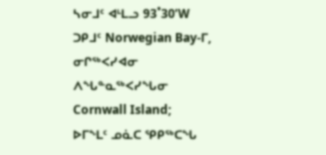ᓴᓂᒧᑦ ᐊᒻᒪᓗ 93˚30’W ᑐᑭᒧᑦ Norwegian Bay-ᒥ, ᓂᒋᖅᐸᓯᐊᓂ ᐱᖓᓐᓇᖅᐸᓯᖓᓂ Cornwall Island;
ᐅᒥᖕᒪᑦ ᓄᓈᑕ ᕿᑭᖅᑕᖓ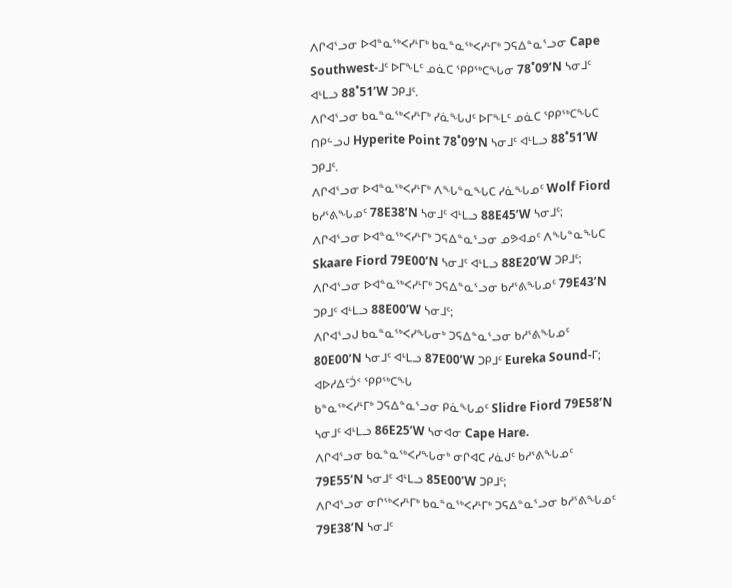ᐱᒋᐊᕐᓗᓂ ᐅᐊᓐᓇᖅᐸᓯᒻᒥᒃ ᑲᓇᓐᓇᖅᐸᓯᒻᒥᒃ ᑐᕋᐃᓐᓇᕐᓗᓂ Cape Southwest-ᒧᑦ ᐅᒥᖕᒪᑦ ᓄᓈᑕ ᕿᑭᖅᑕᖓᓂ 78˚09’N ᓴᓂᒧᑦ ᐊᒻᒪᓗ 88˚51’W ᑐᑭᒧᑦ.
ᐱᒋᐊᕐᓗᓂ ᑲᓇᓐᓇᖅᐸᓯᒻᒥᒃ ᓯᓈᖓᒍᑦ ᐅᒥᖕᒪᑦ ᓄᓈᑕ ᕿᑭᖅᑕᖓᑕ ᑎᑭᓪᓗᒍ Hyperite Point 78˚09’N ᓴᓂᒧᑦ ᐊᒻᒪᓗ 88˚51’W ᑐᑭᒧᑦ.
ᐱᒋᐊᕐᓗᓂ ᐅᐊᓐᓇᖅᐸᓯᒻᒥᒃ ᐱᖓᓐᓇᖓᑕ ᓯᓈᖓᓄᑦ Wolf Fiord ᑲᓱᕐᕕᖓᓄᑦ 78E38’N ᓴᓂᒧᑦ ᐊᒻᒪᓗ 88E45’W ᓴᓂᒧᑦ;
ᐱᒋᐊᕐᓗᓂ ᐅᐊᓐᓇᖅᐸᓯᒻᒥᒃ ᑐᕋᐃᓐᓇᕐᓗᓂ ᓄᕗᐊᓄᑦ ᐱᖓᓐᓇᖓᑕ Skaare Fiord 79E00’N ᓴᓂᒧᑦ ᐊᒻᒪᓗ 88E20’W ᑐᑭᒧᑦ;
ᐱᒋᐊᕐᓗᓂ ᐅᐊᓐᓇᖅᐸᓯᒻᒥᒃ ᑐᕋᐃᓐᓇᕐᓗᓂ ᑲᓱᕐᕕᖓᓄᑦ 79E43’N ᑐᑭᒧᑦ ᐊᒻᒪᓗ 88E00’W ᓴᓂᒧᑦ;
ᐱᒋᐊᕐᓗᒍ ᑲᓇᓐᓇᖅᐸᓯᖓᓂᒃ ᑐᕋᐃᓐᓇᕐᓗᓂ ᑲᓱᕐᕕᖓᓄᑦ 80E00’N ᓴᓂᒧᑦ ᐊᒻᒪᓗ 87E00’W ᑐᑭᒧᑦ Eureka Sound-ᒥ;
ᐊᐅᓱᐃᑦᑑᑉ ᕿᑭᖅᑕᖓ
ᑲᓐᓇᖅᐸᓯᒻᒥᒃ ᑐᕋᐃᓐᓇᕐᓗᓂ ᑭᓈᖓᓄᑦ Slidre Fiord 79E58’N ᓴᓂᒧᑦ ᐊᒻᒪᓗ 86E25’W ᓴᓂᐊᓂ Cape Hare.
ᐱᒋᐊᕐᓗᓂ ᑲᓇᓐᓇᖅᐸᓯᖓᓂᒃ ᓂᒋᐊᑕ ᓯᓈᒍᑦ ᑲᓱᕐᕕᖓᓄᑦ 79E55’N ᓴᓂᒧᑦ ᐊᒻᒪᓗ 85E00’W ᑐᑭᒧᑦ;
ᐱᒋᐊᕐᓗᓂ ᓂᒋᖅᐸᓯᒻᒥᒃ ᑲᓇᓐᓇᖅᐸᓯᒻᒥᒃ ᑐᕋᐃᓐᓇᕐᓗᓂ ᑲᓱᕐᕕᖓᓄᑦ 79E38’N ᓴᓂᒧᑦ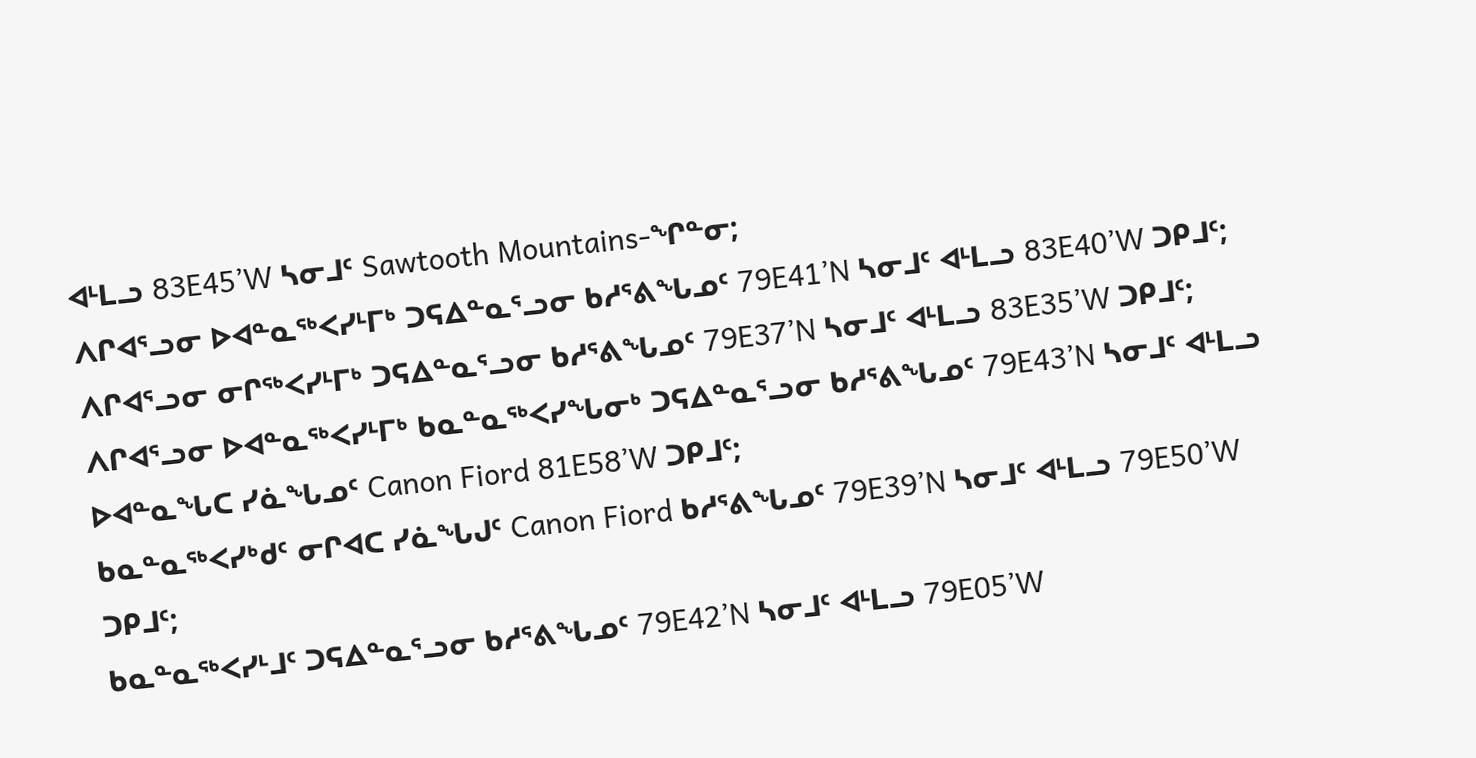ᐊᒻᒪᓗ 83E45’W ᓴᓂᒧᑦ Sawtooth Mountains-ᖏᓐᓂ;
ᐱᒋᐊᕐᓗᓂ ᐅᐊᓐᓇᖅᐸᓯᒻᒥᒃ ᑐᕋᐃᓐᓇᕐᓗᓂ ᑲᓱᕐᕕᖓᓄᑦ 79E41’N ᓴᓂᒧᑦ ᐊᒻᒪᓗ 83E40’W ᑐᑭᒧᑦ;
ᐱᒋᐊᕐᓗᓂ ᓂᒋᖅᐸᓯᒻᒥᒃ ᑐᕋᐃᓐᓇᕐᓗᓂ ᑲᓱᕐᕕᖓᓄᑦ 79E37’N ᓴᓂᒧᑦ ᐊᒻᒪᓗ 83E35’W ᑐᑭᒧᑦ;
ᐱᒋᐊᕐᓗᓂ ᐅᐊᓐᓇᖅᐸᓯᒻᒥᒃ ᑲᓇᓐᓇᖅᐸᓯᖓᓂᒃ ᑐᕋᐃᓐᓇᕐᓗᓂ ᑲᓱᕐᕕᖓᓄᑦ 79E43’N ᓴᓂᒧᑦ ᐊᒻᒪᓗ ᐅᐊᓐᓇᖓᑕ ᓯᓈᖓᓄᑦ Canon Fiord 81E58’W ᑐᑭᒧᑦ;
ᑲᓇᓐᓇᖅᐸᓯᒃᑯᑦ ᓂᒋᐊᑕ ᓯᓈᖓᒍᑦ Canon Fiord ᑲᓱᕐᕕᖓᓄᑦ 79E39’N ᓴᓂᒧᑦ ᐊᒻᒪᓗ 79E50’W ᑐᑭᒧᑦ;
ᑲᓇᓐᓇᖅᐸᓯᒻᒧᑦ ᑐᕋᐃᓐᓇᕐᓗᓂ ᑲᓱᕐᕕᖓᓄᑦ 79E42’N ᓴᓂᒧᑦ ᐊᒻᒪᓗ 79E05’W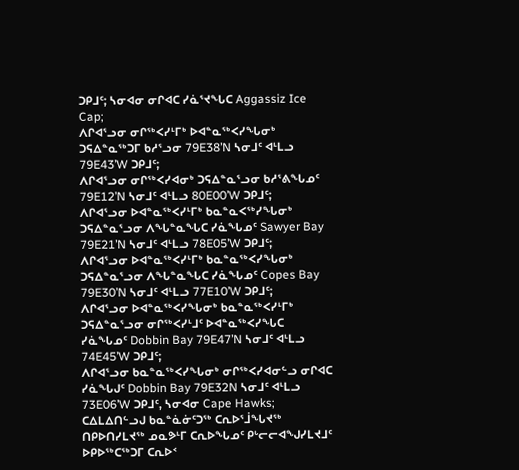ᑐᑭᒧᑦ; ᓴᓂᐊᓂ ᓂᒋᐊᑕ ᓯᓈᕐᔪᖓᑕ Aggassiz Ice Cap;
ᐱᒋᐊᕐᓗᓂ ᓂᒋᖅᐸᓯᒻᒥᒃ ᐅᐊᓐᓇᖅᐸᓯᖓᓂᒃ ᑐᕋᐃᓐᓇᖅᑐᒥ ᑲᓱᕐᓗᓂ 79E38’N ᓴᓂᒧᑦ ᐊᒻᒪᓗ 79E43’W ᑐᑭᒧᑦ;
ᐱᒋᐊᕐᓗᓂ ᓂᒋᖅᐸᓯᐊᓂᒃ ᑐᕋᐃᓐᓇᕐᓗᓂ ᑲᓱᕐᕕᖓᓄᑦ 79E12’N ᓴᓂᒧᑦ ᐊᒻᒪᓗ 80E00’W ᑐᑭᒧᑦ;
ᐱᒋᐊᕐᓗᓂ ᐅᐊᓐᓇᖅᐸᓯᒻᒥᒃ ᑲᓇᓐᓇᐸᖅᓯᖓᓂᒃ ᑐᕋᐃᓐᓇᕐᓗᓂ ᐱᖓᓐᓇᖓᑕ ᓯᓈᖓᓄᑦ Sawyer Bay 79E21’N ᓴᓂᒧᑦ ᐊᒻᒪᓗ 78E05’W ᑐᑭᒧᑦ;
ᐱᒋᐊᕐᓗᓂ ᐅᐊᓐᓇᖅᐸᓯᒻᒥᒃ ᑲᓇᓐᓇᖅᐸᓯᖓᓂᒃ ᑐᕋᐃᓐᓇᕐᓗᓂ ᐱᖓᓐᓇᖓᑕ ᓯᓈᖓᓄᑦ Copes Bay 79E30’N ᓴᓂᒧᑦ ᐊᒻᒪᓗ 77E10’W ᑐᑭᒧᑦ;
ᐱᒋᐊᕐᓗᓂ ᐅᐊᓐᓇᖅᐸᓯᖓᓂᒃ ᑲᓇᓐᓇᖅᐸᓯᒻᒥᒃ ᑐᕋᐃᓐᓇᕐᓗᓂ ᓂᒋᖅᐸᓯᒻᒧᑦ ᐅᐊᓐᓇᖅᐸᓯᖓᑕ ᓯᓈᖓᓄᑦ Dobbin Bay 79E47’N ᓴᓂᒧᑦ ᐊᒻᒪᓗ 74E45’W ᑐᑭᒧᑦ;
ᐱᒋᐊᕐᓗᓂ ᑲᓇᓐᓇᖅᐸᓯᖓᓂᒃ ᓂᒋᖅᐸᓯᐊᓂᓪᓗ ᓂᒋᐊᑕ ᓯᓈᖓᒍᑦ Dobbin Bay 79E32N ᓴᓂᒧᑦ ᐊᒻᒪᓗ 73E06’W ᑐᑭᒧᑦ, ᓴᓂᐊᓂ Cape Hawks;
ᑕᐃᒪᐃᑎᓪᓗᒍ ᑲᓇᓐᓈᓃᑦᑐᖅ ᑕᕆᐅᕐᒨᖓᔪᖅ ᑎᑭᐅᑎᓯᒪᔪᖅ ᓄᓇᕗᒻᒥ ᑕᕆᐅᖓᓄᑦ ᑭᒡᓕᓕᐊᖑᓯᒪᔪᒧᑦ
ᐅᑭᐅᖅᑕᖅᑐᒥ ᑕᕆᐅᑉ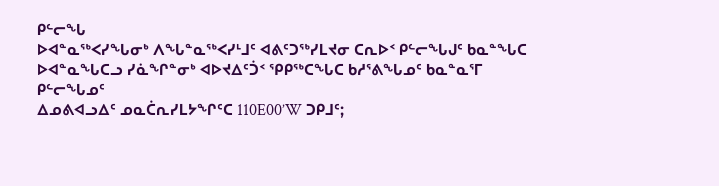ᑭᓪᓕᖓ
ᐅᐊᓐᓇᖅᐸᓯᖓᓂᒃ ᐱᖓᓐᓇᖅᐸᓯᒻᒧᑦ ᐊᕕᑦᑐᖅᓯᒪᔪᓂ ᑕᕆᐅᑉ ᑭᓪᓕᖓᒍᑦ ᑲᓇᓐᖓᑕ
ᐅᐊᓐᓇᖓᑕᓗ ᓯᓈᖏᓐᓂᒃ ᐊᐅᔪᐃᑦᑑᑉ ᕿᑭᖅᑕᖓᑕ ᑲᓱᕐᕕᖓᓄᑦ ᑲᓇᓐᓇᕐᒥ ᑭᓪᓕᖓᓄᑦ
ᐃᓄᕕᐊᓗᐃᑦ ᓄᓇᑖᕆᓯᒪᔭᖏᑦᑕ 110E00’W ᑐᑭᒧᑦ;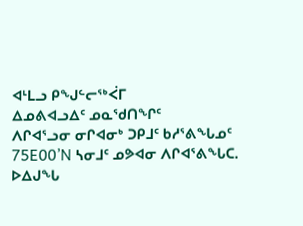ᐊᒻᒪᓗ ᑭᖑᓪᓕᖅᐹᒥ
ᐃᓄᕕᐊᓗᐃᑦ ᓄᓇᖁᑎᖏᑦ
ᐱᒋᐊᕐᓗᓂ ᓂᒋᐊᓂᒃ ᑐᑭᒧᑦ ᑲᓱᕐᕕᖓᓄᑦ 75E00’N ᓴᓂᒧᑦ ᓄᕗᐊᓂ ᐱᒋᐊᕐᕕᖓᑕ.
ᐅᐃᒍᖓ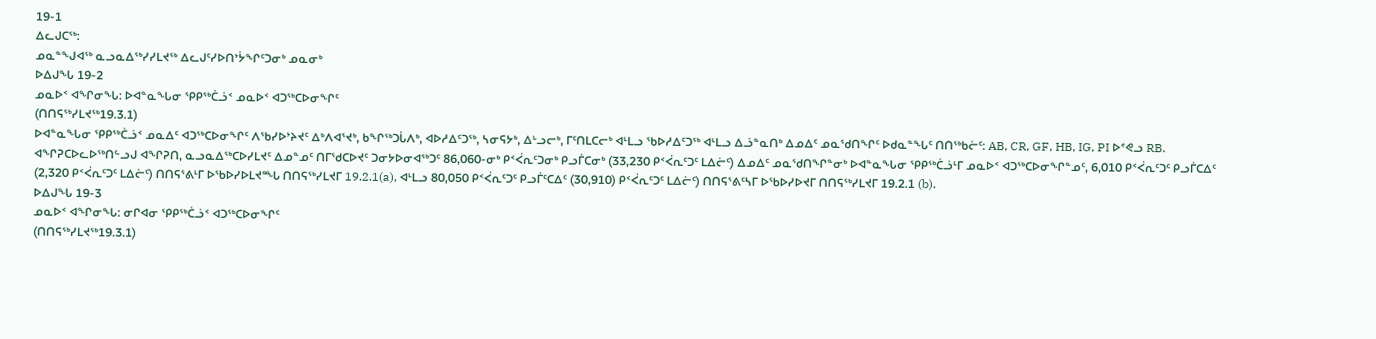19-1
ᐃᓚᒍᑕᖅ:
ᓄᓇᓐᖑᐊᖅ ᓇᓗᓇᐃᖅᓯᓯᒪᔪᖅ ᐃᓚᒍᑦᓯᐅᑎᔾᔮᖏᑦᑐᓂᒃ ᓄᓇᓂᒃ
ᐅᐃᒍᖓ 19-2
ᓄᓇᐅᑉ ᐊᖏᓂᖓ: ᐅᐊᓐᓇᖓᓂ ᕿᑭᖅᑖᓘᑉ ᓄᓇᐅᑉ ᐊᑐᖅᑕᐅᓂᖏᑦ
(ᑎᑎᕋᖅᓯᒪᔪᖅ19.3.1)
ᐅᐊᓐᓇᖓᓂ ᕿᑭᖅᑖᓘᑉ ᓄᓇᐃᑦ ᐊᑐᖅᑕᐅᓂᖏᑦ ᐱᖃᓯᐅᔾᔨᔪᑦ ᐃᒃᐱᐊᕐᔪᒃ, ᑲᖏᖅᑐᒑᐱᒃ, ᐊᐅᓱᐃᑦᑐᖅ, ᓴᓂᕋᔭᒃ, ᐃᒡᓗᓕᒃ, ᒥᑦᑎᒪᑕᓕᒃ ᐊᒻᒪᓗ ᖃᐅᓱᐃᑦᑐᖅ ᐊᒻᒪᓗ ᐃᓘᓐᓇᑎᒃ ᐃᓄᐃᑦ ᓄᓇᖁᑎᖏᑦ ᐅᑯᓇᓐᖓᑦ ᑎᑎᖅᑲᓖᑦ: AB, CR, GF, HB, IG, PI ᐅᕝᕙᓗ RB.
ᐊᖏᕈᑕᐅᓚᐅᖅᑎᓪᓗᒍ ᐊᖏᕈᑎ, ᓇᓗᓇᐃᖅᑕᐅᓯᒪᔪᑦ ᐃᓄᓐᓄᑦ ᑎᒥᖁᑕᐅᔪᑦ ᑐᓂᔭᐅᓂᐊᖅᑐᑦ 86,060-ᓂᒃ ᑭᑉᐹᕆᑦᑐᓂᒃ ᑭᓗᒦᑕᓂᒃ (33,230 ᑭᑉᐹᕆᑦᑐᑦ ᒪᐃᓖᑦ) ᐃᓄᐃᑦ ᓄᓇᖁᑎᖏᓐᓂᒃ ᐅᐊᓐᓇᖓᓂ ᕿᑭᖅᑖᓘᒻᒥ ᓄᓇᐅᑉ ᐊᑐᖅᑕᐅᓂᖏᓐᓄᑦ, 6,010 ᑭᑉᐹᕆᑦᑐᑦ ᑭᓗᒦᑕᐃᑦ (2,320 ᑭᑉᐹᕆᑦᑐᑦ ᒪᐃᓖᑦ) ᑎᑎᕋᕐᕕᒻᒥ ᐅᖃᐅᓯᐅᒪᔪᙵ ᑎᑎᕋᖅᓯᒪᔪᒥ 19.2.1(a), ᐊᒻᒪᓗ 80,050 ᑭᑉᐹᕆᑦᑐᑦ ᑭᓗᒦᑦᑕᐃᑦ (30,910) ᑭᑉᐹᕆᑦᑐᑦ ᒪᐃᓖᑦ) ᑎᑎᕋᕐᕕᑦᓴᒥ ᐅᖃᐅᓯᐅᔪᒥ ᑎᑎᕋᖅᓯᒪᔪᒥ 19.2.1 (b).
ᐅᐃᒍᖓ 19-3
ᓄᓇᐅᑉ ᐊᖏᓂᖓ: ᓂᒋᐊᓂ ᕿᑭᖅᑖᓘᑉ ᐊᑐᖅᑕᐅᓂᖏᑦ
(ᑎᑎᕋᖅᓯᒪᔪᖅ19.3.1)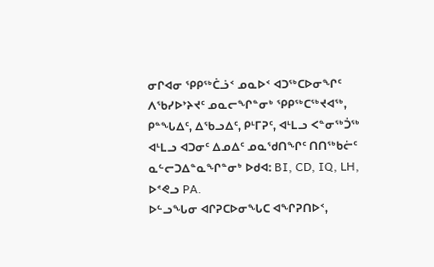ᓂᒋᐊᓂ ᕿᑭᖅᑖᓘᑉ ᓄᓇᐅᑉ ᐊᑐᖅᑕᐅᓂᖏᑦ ᐱᖃᓯᐅᔾᔨᔪᑦ ᓄᓇᓕᖏᓐᓂᒃ ᕿᑭᖅᑕᖅᔪᐊᖅ, ᑭᓐᖓᐃᑦ, ᐃᖃᓗᐃᑦ, ᑭᒻᒥᕈᑦ, ᐊᒻᒪᓗ ᐸᓐᓂᖅᑑᖅ ᐊᒻᒪᓗ ᐊᑐᓂᑦ ᐃᓄᐃᑦ ᓄᓇᖁᑎᖏᑦ ᑎᑎᖅᑲᓖᑦ ᓇᓪᓕᑐᐃᓐᓇᖏᓐᓂᒃ ᐅᑯᐊ: BI, CD, IQ, LH, ᐅᕝᕙᓗ PA.
ᐅᓪᓗᖓᓂ ᐊᒋᕈᑕᐅᓂᖓᑕ ᐊᖏᕈᑎᐅᑉ,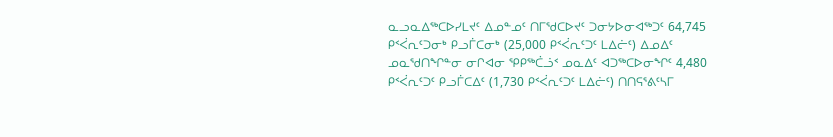ᓇᓗᓇᐃᖅᑕᐅᓯᒪᔪᑦ ᐃᓄᓐᓄᑦ ᑎᒥᖁᑕᐅᔪᑦ ᑐᓂᔭᐅᓂᐊᖅᑐᑦ 64,745 ᑭᑉᐹᕆᑦᑐᓂᒃ ᑭᓗᒦᑕᓂᒃ (25,000 ᑭᑉᐹᕆᑦᑐᑦ ᒪᐃᓖᑦ) ᐃᓄᐃᑦ ᓄᓇᖁᑎᖏᓐᓂ ᓂᒋᐊᓂ ᕿᑭᖅᑖᓘᑉ ᓄᓇᐃᑦ ᐊᑐᖅᑕᐅᓂᖏᑦ 4,480 ᑭᑉᐹᕆᑦᑐᑦ ᑭᓗᒦᑕᐃᑦ (1,730 ᑭᑉᐹᕆᑦᑐᑦ ᒪᐃᓖᑦ) ᑎᑎᕋᕐᕕᑦᓴᒥ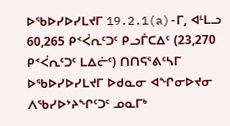ᐅᖃᐅᓯᐅᓯᒪᔪᒥ 19.2.1(a)-ᒥ, ᐊᒻᒪᓗ 60,265 ᑭᑉᐹᕆᑦᑐᑦ ᑭᓗᒦᑕᐃᑦ (23,270 ᑭᑉᐹᕆᑦᑐᑦ ᒪᐃᓖᑦ) ᑎᑎᕋᕐᕕᑦᓴᒥ ᐅᖃᐅᓯᐅᓯᒪᔪᒥ ᐅᑯᓇᓂ ᐊᖏᓂᐅᔪᓂ ᐱᖃᓯᐅᔾᔨᖏᑦᑐᑦ ᓄᓇᒥᒃ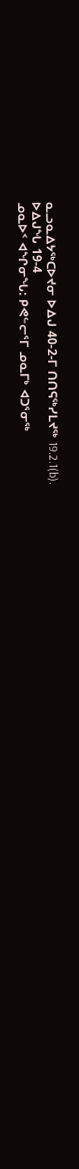ᓇᓗᓇᐃᔭᖅᑕᐅᔪᓂ ᐅᐃᒍ 40-2-ᒥ ᑎᑎᕋᖅᓯᒪᔪᖅ 19.2.1(b).
ᐅᐃᒍᖓ 19-4
ᓄᓇᐅᑉ ᐊᖏᓂᖓ: ᑭᕙᓪᓕᕐᒥ ᓄᓇᒥᒃ ᐊᑐᕐᓂᖅ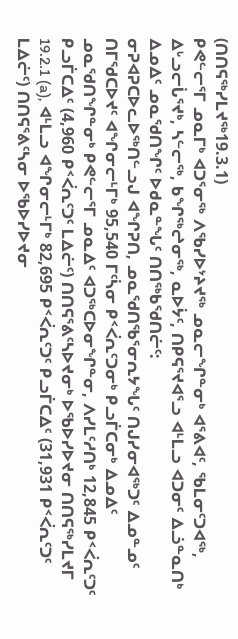(ᑎᑎᕋᖅᓯᒪᔪᖅ19.3.1)
ᑭᕙᓪᓕᕐᒥ ᓄᓇᒥᒃ ᐊᑐᕐᓂᖅ ᐱᖃᓯᐅᔾᔨᔪᖅ ᓄᓇᓕᖏᓐᓂᒃ ᐊᕐᕕᐊᑦ, ᖃᒪᓂᑦᑐᐊᖅ, ᐃᒡᓗᓕᒑᕐᔪᒃ, ᓴᓪᓕᖅ, ᑲᖏᖅᖠᓂᖅ, ᓇᐅᔮᑦ, ᑎᑭᕋᕐᔪᐊᕐᓗ ᐊᒻᒪᓗ ᐊᑐᓂᑦ ᐃᓘᓐᓇᑎᒃ ᐃᓄᐃᑦ ᓄᓇᖁᑎᖏᑦ ᐅᑯᓇᓐᖓᑦ ᑎᑎᖅᑲᖁᑎᓖᑦ:
ᓂᕈᐊᕈᑕᐅᓚᐅᖅᑎᓪᓗᒍ ᐊᖏᕈᑎ, ᓄᓇᖁᑎᖃᕐᓂᕆᔭᖓᑦ ᑎᒍᓯᓂᐊᖅᑐᑦ ᐃᓄᓐᓄᑦ ᑎᒥᖁᑕᐅᔪᑦ ᐊᖏᓂᓕᒻᒥᒃ 95,540 ᒥᑦᓵᓂ ᑭᑉᐹᕆᑦᑐᓂᒃ ᑭᓗᒦᑕᓂᒃ ᐃᓄᐃᑦ ᓄᓇᖁᑎᖏᓐᓂᒃ ᑭᕙᓪᓕᕐᒥ ᓄᓇᐃᑦ ᐊᑐᖅᑕᐅᓂᖏᓐᓂ, ᐱᓯᒪᑦᓱᑎᒃ 12,845 ᑭᑉᐹᕆᑦᑐᑦ ᑭᓗᒦᑕᐃᑦ (4,960 ᑭᑉᐹᕆᑦᑐᑦ ᒪᐃᓖᑦ) ᑎᑎᕋᕐᕕᑦᓴᐅᔪᓂᒃ ᐅᖃᐅᓯᐅᔪᓂ ᑎᑎᕋᖅᓯᒪᔪᒥ 19.2.1 (a), ᐊᒻᒪᓗ ᐊᖏᓂᓕᒻᒥᒃ 82,695 ᑭᑉᐹᕆᑦᑐᑦ ᑭᓗᒦᑕᐃᑦ (31,931 ᑭᑉᐹᕆᑦᑐᑦ ᒪᐃᓖᑦ) ᑎᑎᕋᕐᕕᑦᓴᓂ ᐅᖃᐅᓯᐅᔪᓂ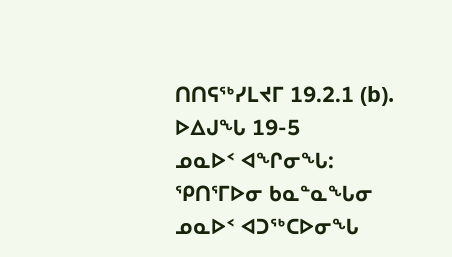ᑎᑎᕋᖅᓯᒪᔪᒥ 19.2.1 (b).
ᐅᐃᒍᖓ 19-5
ᓄᓇᐅᑉ ᐊᖏᓂᖓ: ᕿᑎᕐᒥᐅᓂ ᑲᓇᓐᓇᖓᓂ ᓄᓇᐅᑉ ᐊᑐᖅᑕᐅᓂᖓ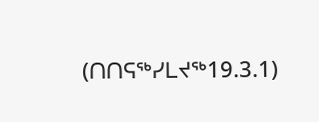(ᑎᑎᕋᖅᓯᒪᔪᖅ19.3.1)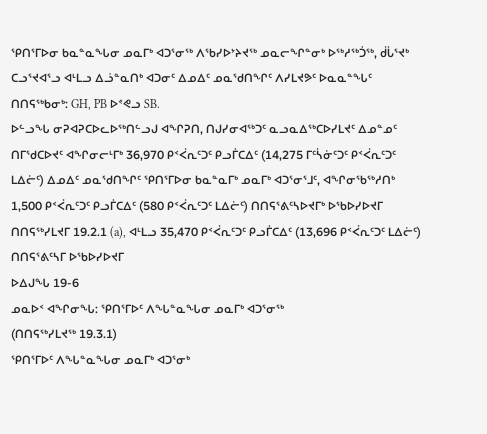ᕿᑎᕐᒥᐅᓂ ᑲᓇᓐᓇᖓᓂ ᓄᓇᒥᒃ ᐊᑐᕐᓂᖅ ᐱᖃᓯᐅᔾᔨᔪᖅ ᓄᓇᓕᖏᓐᓂᒃ ᐅᖅᓱᖅᑑᖅ, ᑰᒑᕐᔪᒃ ᑕᓗᕐᔪᐊᕐᓗ ᐊᒻᒪᓗ ᐃᓘᓐᓇᑎᒃ ᐊᑐᓂᑦ ᐃᓄᐃᑦ ᓄᓇᖁᑎᖏᑦ ᐱᓯᒪᔪᕗᑦ ᐅᓇᓇᓐᖓᑦ ᑎᑎᕋᖅᑲᓂᒃ: GH, PB ᐅᕝᕙᓗ SB.
ᐅᓪᓗᖓ ᓂᕈᐊᕈᑕᐅᓚᐅᖅᑎᓪᓗᒍ ᐊᖏᕈᑎ, ᑎᒍᓯᓂᐊᖅᑐᑦ ᓇᓗᓇᐃᖅᑕᐅᓯᒪᔪᑦ ᐃᓄᓐᓄᑦ ᑎᒥᖁᑕᐅᔪᑦ ᐊᖏᓂᓕᒻᒥᒃ 36,970 ᑭᑉᐹᕆᑦᑐᑦ ᑭᓗᒦᑕᐃᑦ (14,275 ᒥᑦᓵᓃᑦᑐᑦ ᑭᑉᐹᕆᑦᑐᑦ ᒪᐃᓖᑦ) ᐃᓄᐃᑦ ᓄᓇᖁᑎᖏᑦ ᕿᑎᕐᒥᐅᓂ ᑲᓇᓐᓇᒥᒃ ᓄᓇᒥᒃ ᐊᑐᕐᓂᕐᒧᑦ, ᐊᖏᓂᖃᖅᓱᑎᒃ 1,500 ᑭᑉᐹᕆᑦᑐᑦ ᑭᓗᒦᑕᐃᑦ (580 ᑭᑉᐹᕆᑦᑐᑦ ᒪᐃᓖᑦ) ᑎᑎᕋᕐᕕᑦᓴᐅᔪᒥᒃ ᐅᖃᐅᓯᐅᔪᒥ ᑎᑎᕋᖅᓯᒪᔪᒥ 19.2.1 (a), ᐊᒻᒪᓗ 35,470 ᑭᑉᐹᕆᑦᑐᑦ ᑭᓗᒦᑕᐃᑦ (13,696 ᑭᑉᐹᕆᑦᑐᑦ ᒪᐃᓖᑦ) ᑎᑎᕋᕐᕕᑦᓴᒥ ᐅᖃᐅᓯᐅᔪᒥ
ᐅᐃᒍᖓ 19-6
ᓄᓇᐅᑉ ᐊᖏᓂᖓ: ᕿᑎᕐᒥᐅᑦ ᐱᖓᓐᓇᖓᓂ ᓄᓇᒥᒃ ᐊᑐᕐᓂᖅ
(ᑎᑎᕋᖅᓯᒪᔪᖅ 19.3.1)
ᕿᑎᕐᒥᐅᑦ ᐱᖓᓐᓇᖓᓂ ᓄᓇᒥᒃ ᐊᑐᕐᓂᒃ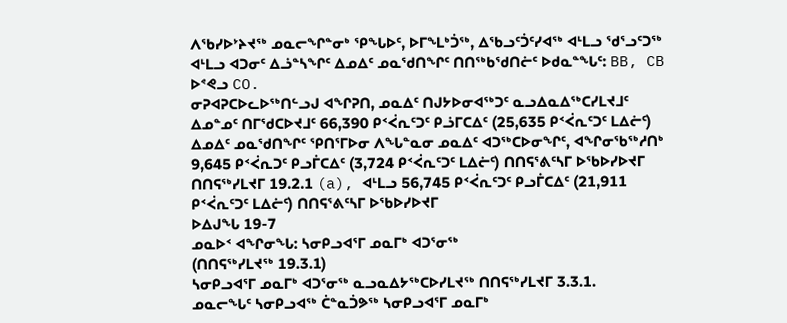ᐱᖃᓯᐅᔾᔨᔪᖅ ᓄᓇᓕᖏᓐᓂᒃ ᕿᖓᐅᑦ, ᐅᒥᖕᒪᒃᑑᖅ, ᐃᖃᓗᑦᑑᑦᓯᐊᖅ ᐊᒻᒪᓗ ᖁᕐᓗᑦᑐᖅ ᐊᒻᒪᓗ ᐊᑐᓂᑦ ᐃᓘᓐᓴᖏᑦ ᐃᓄᐃᑦ ᓄᓇᖁᑎᖏᑦ ᑎᑎᖅᑲᖁᑎᓖᑦ ᐅᑯᓇᓐᖓᑦ: BB, CB ᐅᕝᕙᓗ CO.
ᓂᕈᐊᕈᑕᐅᓚᐅᖅᑎᓪᓗᒍ ᐊᖏᕈᑎ, ᓄᓇᐃᑦ ᑎᒍᔭᐅᓂᐊᖅᑐᑦ ᓇᓗᐃᓇᐃᖅᑕᓯᒪᔪᒧᑦ ᐃᓄᓐᓄᑦ ᑎᒥᖁᑕᐅᔪᒧᑦ 66,390 ᑭᑉᐹᕆᑦᑐᑦ ᑭᓘᒥᑕᐃᑦ (25,635 ᑭᑉᐹᕆᑦᑐᑦ ᒪᐃᓖᑦ) ᐃᓄᐃᑦ ᓄᓇᖁᑎᖏᑦ ᕿᑎᕐᒥᐅᓂ ᐱᖓᓐᓇᓂ ᓄᓇᐃᑦ ᐊᑐᖅᑕᐅᓂᖏᑦ, ᐊᖏᓂᖃᖅᓱᑎᒃ 9,645 ᑭᑉᐹᕆᑐᑦ ᑭᓗᒦᑕᐃᑦ (3,724 ᑭᑉᐹᕆᑦᑐᑦ ᒪᐃᓖᑦ) ᑎᑎᕋᕐᕕᑦᓴᒥ ᐅᖃᐅᓯᐅᔪᒥ ᑎᑎᕋᖅᓯᒪᔪᒥ 19.2.1 (a), ᐊᒻᒪᓗ 56,745 ᑭᑉᐹᕆᑦᑐᑦ ᑭᓗᒦᑕᐃᑦ (21,911 ᑭᑉᐹᕆᑦᑐᑦ ᒪᐃᓖᑦ) ᑎᑎᕋᕐᕕᑦᓴᒥ ᐅᖃᐅᓯᐅᔪᒥ
ᐅᐃᒍᖓ 19-7
ᓄᓇᐅᑉ ᐊᖏᓂᖓ: ᓴᓂᑭᓗᐊᕐᒥ ᓄᓇᒥᒃ ᐊᑐᕐᓂᖅ
(ᑎᑎᕋᖅᓯᒪᔪᖅ 19.3.1)
ᓴᓂᑭᓗᐊᕐᒥ ᓄᓇᒥᒃ ᐊᑐᕐᓂᖅ ᓇᓗᓇᐃᔭᖅᑕᐅᓯᒪᔪᖅ ᑎᑎᕋᖅᓯᒪᔪᒥ 3.3.1.
ᓄᓇᓕᖓᑦ ᓴᓂᑭᓗᐊᖅ ᑖᓐᓇᑑᕗᖅ ᓴᓂᑭᓗᐊᕐᒥ ᓄᓇᒥᒃ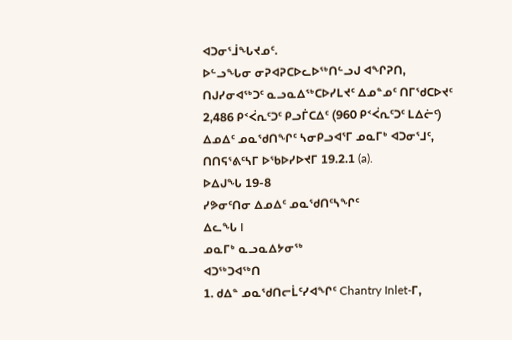ᐊᑐᓂᕐᒨᖓᔪᓄᑦ.
ᐅᓪᓗᖓᓂ ᓂᕈᐊᕈᑕᐅᓚᐅᖅᑎᓪᓗᒍ ᐊᖏᕈᑎ, ᑎᒍᓯᓂᐊᖅᑐᑦ ᓇᓗᓇᐃᖅᑕᐅᓯᒪᔪᑦ ᐃᓄᓐᓄᑦ ᑎᒥᖁᑕᐅᔪᑦ 2,486 ᑭᑉᐹᕆᑦᑐᑦ ᑭᓗᒦᑕᐃᑦ (960 ᑭᑉᐹᕆᑦᑐᑦ ᒪᐃᓖᑦ) ᐃᓄᐃᑦ ᓄᓇᖁᑎᖏᑦ ᓴᓂᑭᓗᐊᕐᒥ ᓄᓇᒥᒃ ᐊᑐᓂᕐᒧᑦ, ᑎᑎᕋᕐᕕᑦᓴᒥ ᐅᖃᐅᓯᐅᔪᒥ 19.2.1 (a).
ᐅᐃᒍᖓ 19-8
ᓯᕗᓂᑦᑎᓂ ᐃᓄᐃᑦ ᓄᓇᖁᑎᑦᓴᖏᑦ
ᐃᓚᖓ I
ᓄᓇᒥᒃ ᓇᓗᓇᐃᔭᓂᖅ
ᐊᑐᖅᑐᐊᖅᑎ
1. ᑯᐃᓐ ᓄᓇᖁᑎᓕᒫᑦᓯᐊᖏᑦ Chantry Inlet-ᒥ,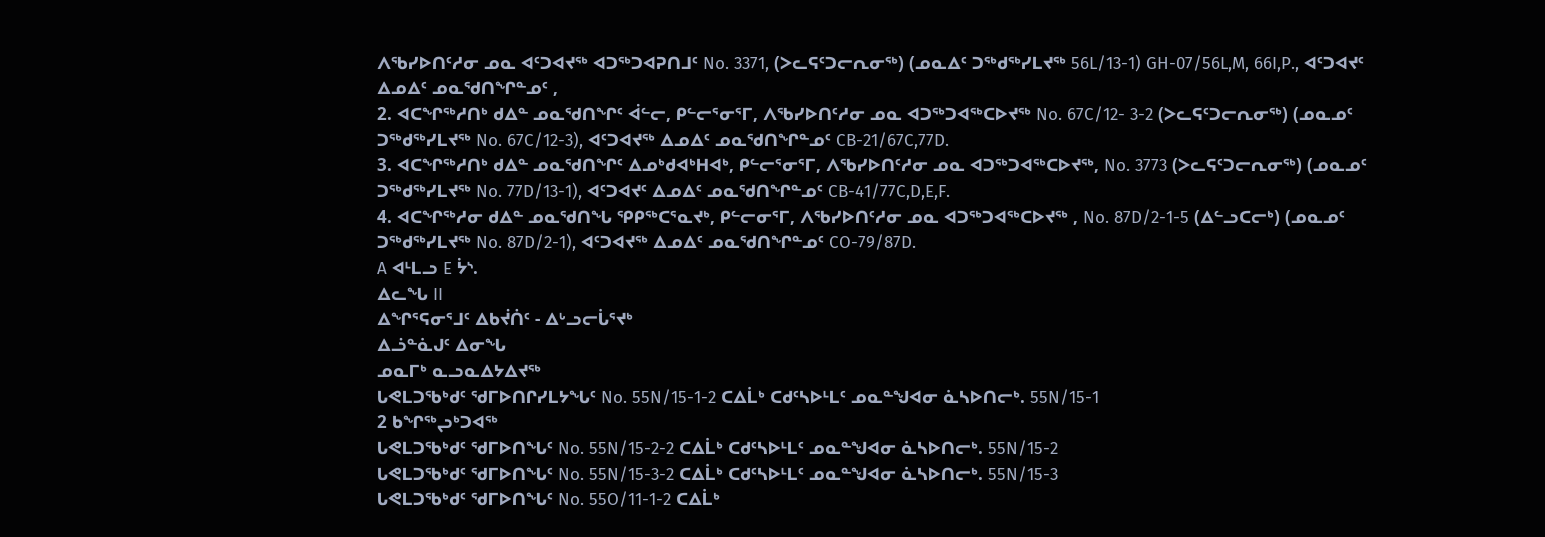ᐱᖃᓯᐅᑎᑦᓱᓂ ᓄᓇ ᐊᑦᑐᐊᔪᖅ ᐊᑐᖅᑐᐊᕈᑎᒧᑦ No. 3371, (ᐳᓚᕋᑦᑐᓕᕆᓂᖅ) (ᓄᓇᐃᑦ ᑐᖅᑯᖅᓯᒪᔪᖅ 56L/13-1) GH-07/56L,M, 66I,P., ᐊᑦᑐᐊᔪᑦ ᐃᓄᐃᑦ ᓄᓇᖁᑎᖏᓐᓄᑦ ,
2. ᐊᑕᖏᖅᓱᑎᒃ ᑯᐃᓐ ᓄᓇᖁᑎᖏᑦ ᐋᓪᓕ, ᑭᓪᓕᕐᓂᕐᒥ, ᐱᖃᓯᐅᑎᑦᓱᓂ ᓄᓇ ᐊᑐᖅᑐᐊᖅᑕᐅᔪᖅ No. 67C/12- 3-2 (ᐳᓚᕋᑦᑐᓕᕆᓂᖅ) (ᓄᓇᓄᑦ ᑐᖅᑯᖅᓯᒪᔪᖅ No. 67C/12-3), ᐊᑦᑐᐊᔪᖅ ᐃᓄᐃᑦ ᓄᓇᖁᑎᖏᓐᓄᑦ CB-21/67C,77D.
3. ᐊᑕᖏᖅᓱᑎᒃ ᑯᐃᓐ ᓄᓇᖁᑎᖏᑦ ᐃᓄᒃᑯᐊᒃᕼᐊᒃ, ᑭᓪᓕᕐᓂᕐᒥ, ᐱᖃᓯᐅᑎᑦᓱᓂ ᓄᓇ ᐊᑐᖅᑐᐊᖅᑕᐅᔪᖅ, No. 3773 (ᐳᓚᕋᑦᑐᓕᕆᓂᖅ) (ᓄᓇᓄᑦ ᑐᖅᑯᖅᓯᒪᔪᖅ No. 77D/13-1), ᐊᑦᑐᐊᔪᑦ ᐃᓄᐃᑦ ᓄᓇᖁᑎᖏᓐᓄᑦ CB-41/77C,D,E,F.
4. ᐊᑕᖏᖅᓱᓂ ᑯᐃᓐ ᓄᓇᖁᑎᖓ ᕿᑭᖅᑕᕐᓇᔪᒃ, ᑭᓪᓕᓂᕐᒥ, ᐱᖃᓯᐅᑎᑦᓱᓂ ᓄᓇ ᐊᑐᖅᑐᐊᖅᑕᐅᔪᖅ , No. 87D/2-1-5 (ᐃᓪᓗᑕᓕᒃ) (ᓄᓇᓄᑦ ᑐᖅᑯᖅᓯᒪᔪᖅ No. 87D/2-1), ᐊᑦᑐᐊᔪᖅ ᐃᓄᐃᑦ ᓄᓇᖁᑎᖏᓐᓄᑦ CO-79/87D.
A ᐊᒻᒪᓗ E ᔮᔅ.
ᐃᓚᖓ II
ᐃᖏᕐᕋᓂᕐᒧᑦ ᐃᑲᔫᑏᑦ - ᐃᒡᓗᓕᒑᕐᔪᒃ
ᐃᓘᓐᓈᒍᑦ ᐃᓂᖓ
ᓄᓇᒥᒃ ᓇᓗᓇᐃᔭᐃᔪᖅ
ᒐᕙᒪᑐᖃᒃᑯᑦ ᖁᒥᐅᑎᒋᓯᒪᔭᖓᑦ No. 55N/15-1-2 ᑕᐃᒫᒃ ᑕᑯᑦᓴᐅᒻᒪᑦ ᓄᓇᓐᖑᐊᓂ ᓈᓴᐅᑎᓕᒃ. 55N/15-1
2 ᑲᖏᖅᖢᒃᑐᐊᖅ
ᒐᕙᒪᑐᖃᒃᑯᑦ ᖁᒥᐅᑎᖓᑦ No. 55N/15-2-2 ᑕᐃᒫᒃ ᑕᑯᑦᓴᐅᒻᒪᑦ ᓄᓇᓐᖑᐊᓂ ᓈᓴᐅᑎᓕᒃ. 55N/15-2
ᒐᕙᒪᑐᖃᒃᑯᑦ ᖁᒥᐅᑎᖓᑦ No. 55N/15-3-2 ᑕᐃᒫᒃ ᑕᑯᑦᓴᐅᒻᒪᑦ ᓄᓇᓐᖑᐊᓂ ᓈᓴᐅᑎᓕᒃ. 55N/15-3
ᒐᕙᒪᑐᖃᒃᑯᑦ ᖁᒥᐅᑎᖓᑦ No. 55O/11-1-2 ᑕᐃᒫᒃ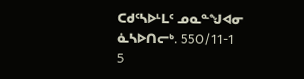ᑕᑯᑦᓴᐅᒻᒪᑦ ᓄᓇᓐᖑᐊᓂ ᓈᓴᐅᑎᓕᒃ. 55O/11-1
5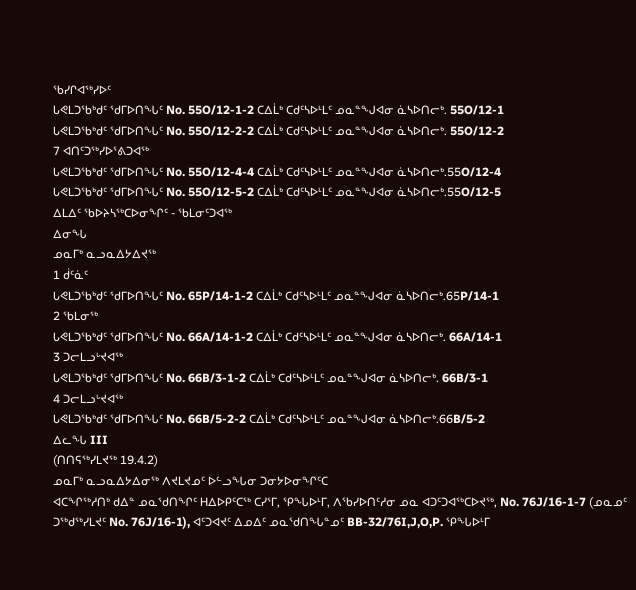ᖃᓯᒋᐊᖅᓯᐅᑦ
ᒐᕙᒪᑐᖃᒃᑯᑦ ᖁᒥᐅᑎᖓᑦ No. 55O/12-1-2 ᑕᐃᒫᒃ ᑕᑯᑦᓴᐅᒻᒪᑦ ᓄᓇᓐᖑᐊᓂ ᓈᓴᐅᑎᓕᒃ. 55O/12-1
ᒐᕙᒪᑐᖃᒃᑯᑦ ᖁᒥᐅᑎᖓᑦ No. 55O/12-2-2 ᑕᐃᒫᒃ ᑕᑯᑦᓴᐅᒻᒪᑦ ᓄᓇᓐᖑᐊᓂ ᓈᓴᐅᑎᓕᒃ. 55O/12-2
7 ᐊᑎᑦᑐᖅᓯᐅᕐᕕᑐᐊᖅ
ᒐᕙᒪᑐᖃᒃᑯᑦ ᖁᒥᐅᑎᖓᑦ No. 55O/12-4-4 ᑕᐃᒫᒃ ᑕᑯᑦᓴᐅᒻᒪᑦ ᓄᓇᓐᖑᐊᓂ ᓈᓴᐅᑎᓕᒃ.55O/12-4
ᒐᕙᒪᑐᖃᒃᑯᑦ ᖁᒥᐅᑎᖓᑦ No. 55O/12-5-2 ᑕᐃᒫᒃ ᑕᑯᑦᓴᐅᒻᒪᑦ ᓄᓇᓐᖑᐊᓂ ᓈᓴᐅᑎᓕᒃ.55O/12-5
ᐃᒪᐃᑦ ᖃᐅᔨᓴᖅᑕᐅᓂᖏᑦ - ᖃᒪᓂᑦᑐᐊᖅ
ᐃᓂᖓ
ᓄᓇᒥᒃ ᓇᓗᓇᐃᔭᐃᔪᖅ
1 ᑰᑦᓈᑦ
ᒐᕙᒪᑐᖃᒃᑯᑦ ᖁᒥᐅᑎᖓᑦ No. 65P/14-1-2 ᑕᐃᒫᒃ ᑕᑯᑦᓴᐅᒻᒪᑦ ᓄᓇᓐᖑᐊᓂ ᓈᓴᐅᑎᓕᒃ.65P/14-1
2 ᖃᒪᓂᖅ
ᒐᕙᒪᑐᖃᒃᑯᑦ ᖁᒥᐅᑎᖓᑦ No. 66A/14-1-2 ᑕᐃᒫᒃ ᑕᑯᑦᓴᐅᒻᒪᑦ ᓄᓇᓐᖑᐊᓂ ᓈᓴᐅᑎᓕᒃ. 66A/14-1
3 ᑐᓕᒪᓗᒡᔪᐊᖅ
ᒐᕙᒪᑐᖃᒃᑯᑦ ᖁᒥᐅᑎᖓᑦ No. 66B/3-1-2 ᑕᐃᒫᒃ ᑕᑯᑦᓴᐅᒻᒪᑦ ᓄᓇᓐᖑᐊᓂ ᓈᓴᐅᑎᓕᒃ. 66B/3-1
4 ᑐᓕᒪᓗᒡᔪᐊᖅ
ᒐᕙᒪᑐᖃᒃᑯᑦ ᖁᒥᐅᑎᖓᑦ No. 66B/5-2-2 ᑕᐃᒫᒃ ᑕᑯᑦᓴᐅᒻᒪᑦ ᓄᓇᓐᖑᐊᓂ ᓈᓴᐅᑎᓕᒃ.66B/5-2
ᐃᓚᖓ III
(ᑎᑎᕋᖅᓯᒪᔪᖅ 19.4.2)
ᓄᓇᒥᒃ ᓇᓗᓇᐃᔭᐃᓂᖅ ᐱᔪᒪᔪᓄᑦ ᐅᓪᓗᖓᓂ ᑐᓂᔭᐅᓂᖏᑦᑕ
ᐊᑕᖏᖅᓱᑎᒃ ᑯᐃᓐ ᓄᓇᖁᑎᖏᑦ ᕼᐃᐅᑭᑦᑕᖅ ᑕᓯᕐᒥ, ᕿᖓᐅᒻᒥ, ᐱᖃᓯᐅᑎᑦᓱᓂ ᓄᓇ ᐊᑐᑦᑐᐊᖅᑕᐅᔪᖅ, No. 76J/16-1-7 (ᓄᓇᓄᑦ ᑐᖅᑯᖅᓯᒪᔪᑦ No. 76J/16-1), ᐊᑦᑐᐊᔪᑦ ᐃᓄᐃᑦ ᓄᓇᖁᑎᖓᓐᓄᑦ BB-32/76I,J,O,P. ᕿᖓᐅᒻᒥ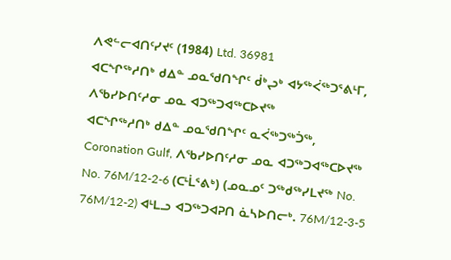ᐱᕙᓪᓕᐊᑎᑦᓯᔪᑦ (1984) Ltd. 36981
ᐊᑕᖏᖅᓱᑎᒃ ᑯᐃᓐ ᓄᓇᖁᑎᖏᑦ ᑰᒃᖢᒃ ᐊᔭᖅᐹᖅᑐᕐᕕᒻᒥ, ᐱᖃᓯᐅᑎᑦᓱᓂ ᓄᓇ ᐊᑐᖅᑐᐊᖅᑕᐅᔪᖅ
ᐊᑕᖏᖅᓱᑎᒃ ᑯᐃᓐ ᓄᓇᖁᑎᖏᑦ ᓇᐹᖅᑐᖅᑑᖅ, Coronation Gulf, ᐱᖃᓯᐅᑎᑦᓱᓂ ᓄᓇ ᐊᑐᖅᑐᐊᖅᑕᐅᔪᖅ No. 76M/12-2-6 (ᑕᒻᒫᕐᕕᒃ) (ᓄᓇᓄᑦ ᑐᖅᑯᖅᓯᒪᔪᖅ No. 76M/12-2) ᐊᒻᒪᓗ ᐊᑐᖅᑐᐊᕈᑎ ᓈᓴᐅᑎᓕᒃ. 76M/12-3-5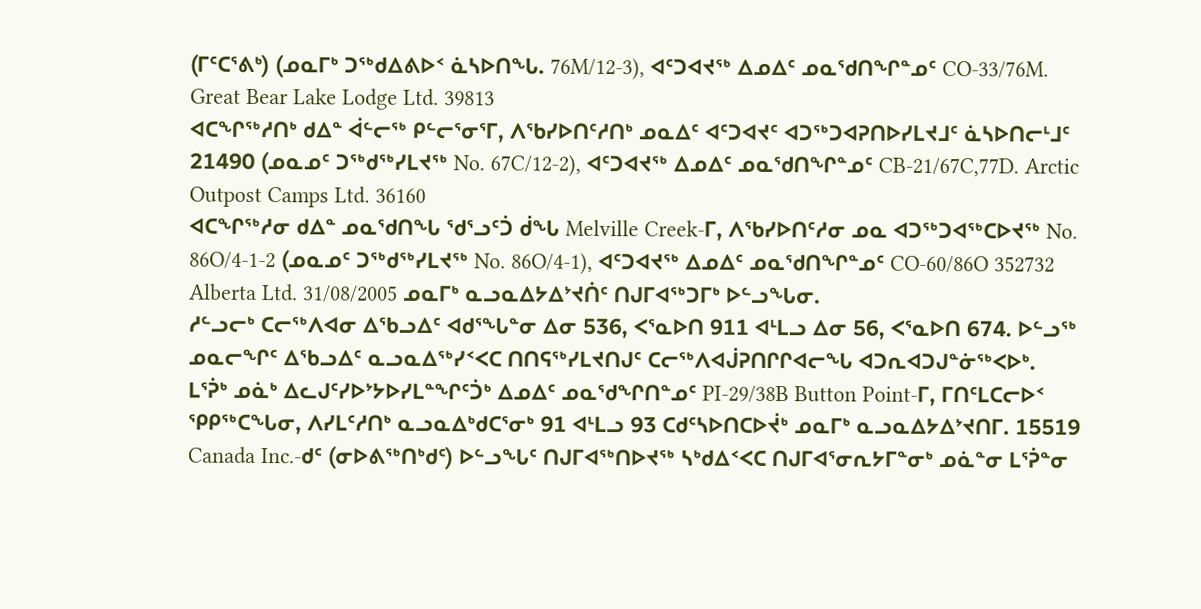(ᒥᑦᑕᕐᕕᒃ) (ᓄᓇᒥᒃ ᑐᖅᑯᐃᕕᐅᑉ ᓈᓴᐅᑎᖓ. 76M/12-3), ᐊᑦᑐᐊᔪᖅ ᐃᓄᐃᑦ ᓄᓇᖁᑎᖏᓐᓄᑦ CO-33/76M. Great Bear Lake Lodge Ltd. 39813
ᐊᑕᖏᖅᓱᑎᒃ ᑯᐃᓐ ᐋᓪᓕᖅ ᑭᓪᓕᕐᓂᕐᒥ, ᐱᖃᓯᐅᑎᑦᓱᑎᒃ ᓄᓇᐃᑦ ᐊᑦᑐᐊᔪᑦ ᐊᑐᖅᑐᐊᕈᑎᐅᓯᒪᔪᒧᑦ ᓈᓴᐅᑎᓕᒻᒧᑦ 21490 (ᓄᓇᓄᑦ ᑐᖅᑯᖅᓯᒪᔪᖅ No. 67C/12-2), ᐊᑦᑐᐊᔪᖅ ᐃᓄᐃᑦ ᓄᓇᖁᑎᖏᓐᓄᑦ CB-21/67C,77D. Arctic Outpost Camps Ltd. 36160
ᐊᑕᖏᖅᓱᓂ ᑯᐃᓐ ᓄᓇᖁᑎᖓ ᖁᕐᓗᑦᑑ ᑰᖓ Melville Creek-ᒥ, ᐱᖃᓯᐅᑎᑦᓱᓂ ᓄᓇ ᐊᑐᖅᑐᐊᖅᑕᐅᔪᖅ No. 86O/4-1-2 (ᓄᓇᓄᑦ ᑐᖅᑯᖅᓯᒪᔪᖅ No. 86O/4-1), ᐊᑦᑐᐊᔪᖅ ᐃᓄᐃᑦ ᓄᓇᖁᑎᖏᓐᓄᑦ CO-60/86O 352732 Alberta Ltd. 31/08/2005 ᓄᓇᒥᒃ ᓇᓗᓇᐃᔭᐃᔾᔪᑏᑦ ᑎᒍᒥᐊᖅᑐᒥᒃ ᐅᓪᓗᖓᓂ.
ᓱᓪᓗᓕᒃ ᑕᓕᖅᐱᐊᓂ ᐃᖃᓗᐃᑦ ᐊᑯᕐᖓᓐᓂ ᐃᓂ 536, ᐸᕐᓇᐅᑎ 911 ᐊᒻᒪᓗ ᐃᓂ 56, ᐸᕐᓇᐅᑎ 674. ᐅᓪᓗᖅ ᓄᓇᓕᖏᑦ ᐃᖃᓗᐃᑦ ᓇᓗᓇᐃᖅᓯᑉᐸᑕ ᑎᑎᕋᖅᓯᒪᔪᑎᒍᑦ ᑕᓕᖅᐱᐊᒎᕈᑎᒋᒋᐊᓕᖓ ᐊᑐᕆᐊᑐᒍᓐᓃᖅᐸᐅᒃ.
ᒪᕐᕉᒃ ᓄᓈᒃ ᐃᓚᒍᑦᓯᐅᔾᔭᐅᓯᒪᓐᖏᑦᑑᒃ ᐃᓄᐃᑦ ᓄᓇᖁᖏᑎᓐᓄᑦ PI-29/38B Button Point-ᒥ, ᒥᑎᑦᒪᑕᓕᐅᑉ ᕿᑭᖅᑕᖓᓂ, ᐱᓯᒪᑦᓱᑎᒃ ᓇᓗᓇᐃᒃᑯᑕᕐᓂᒃ 91 ᐊᒻᒪᓗ 93 ᑕᑯᑦᓴᐅᑎᑕᐅᔫᒃ ᓄᓇᒥᒃ ᓇᓗᓇᐃᔭᐃᔾᔪᑎᒥ. 15519 Canada Inc.-ᑯᑦ (ᓂᐅᕕᖅᑎᒃᑯᑦ) ᐅᓪᓗᖓᑦ ᑎᒍᒥᐊᖅᑎᐅᔪᖅ ᓴᒃᑯᐃᑉᐸᑕ ᑎᒍᒥᐊᕐᓂᕆᔭᒥᓐᓂᒃ ᓄᓈᓐᓂ ᒪᕐᕉᓐᓂ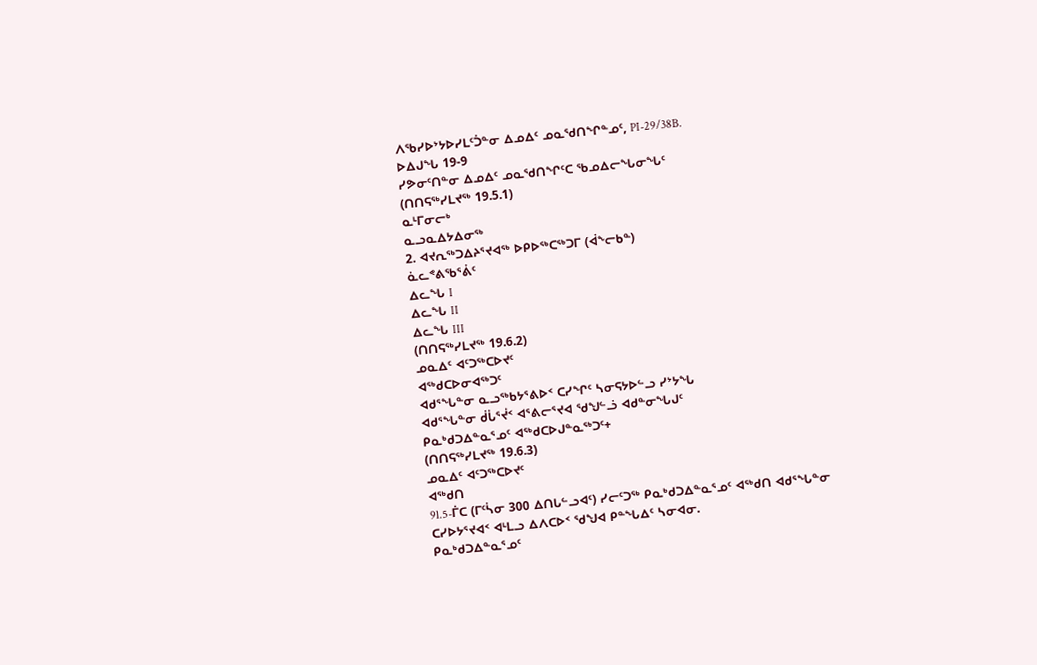ᐱᖃᓯᐅᔾᔭᐅᓯᒪᑦᑑᓐᓂ ᐃᓄᐃᑦ ᓄᓇᖁᑎᖏᓐᓄᑦ, PI-29/38B.
ᐅᐃᒍᖓ 19-9
ᓯᕗᓂᑦᑎᓐᓂ ᐃᓄᐃᑦ ᓄᓇᖁᑎᖏᑦᑕ ᖃᓄᐃᓕᖓᓂᖓᑦ
(ᑎᑎᕋᖅᓯᒪᔪᖅ 19.5.1)
ᓇᒻᒥᓂᓕᒃ
ᓇᓗᓇᐃᔭᐃᓂᖅ
2. ᐊᔪᕆᖅᑐᐃᔨᕐᔪᐊᖅ ᐅᑭᐅᖅᑕᖅᑐᒥ (ᐋᖕᓕᑲᓐ)
ᓈᓚᕝᕕᖃᕐᕖᑦ
ᐃᓚᖓ I
ᐃᓚᖓ II
ᐃᓚᖓ III
(ᑎᑎᕋᖅᓯᒪᔪᖅ 19.6.2)
ᓄᓇᐃᑦ ᐊᑦᑐᖅᑕᐅᔪᑦ
ᐊᖅᑯᑕᐅᓂᐊᖅᑐᑦ
ᐊᑯᕐᖓᓐᓂ ᓇᓗᖅᑲᔭᕐᕕᐅᑉ ᑕᓯᖏᑦ ᓴᓂᕋᔭᐅᓪᓗ ᓯᔾᔭᖓ
ᐊᑯᕐᖓᓐᓂ ᑰᒑᕐᔫᑉ ᐊᕐᕕᓕᕐᔪᐊ ᖁᖑᓪᓘ ᐊᑯᓐᓂᖓᒍᑦ
ᑭᓇᒃᑯᑐᐃᓐᓇᕐᓄᑦ ᐊᖅᑯᑕᐅᒍᓐᓇᖅᑐᑦ+
(ᑎᑎᕋᖅᓯᒪᔪᖅ 19.6.3)
ᓄᓇᐃᑦ ᐊᑦᑐᖅᑕᐅᔪᑦ
ᐊᖅᑯᑎ
9l.5-ᒦᑕ (ᒥᑦᓵᓂ 300 ᐃᑎᒐᓪᓗᐊᑦ) ᓯᓕᑦᑐᖅ ᑭᓇᒃᑯᑐᐃᓐᓇᕐᓄᑦ ᐊᖅᑯᑎ ᐊᑯᕐᖓᓐᓂ ᑕᓯᐅᔭᕐᔪᐊᑉ ᐊᒻᒪᓗ ᐃᐱᑕᐅᑉ ᖁᖑᐊ ᑭᓐᖓᐃᑦ ᓴᓂᐊᓂ.
ᑭᓇᒃᑯᑐᐃᓐᓇᕐᓄᑦ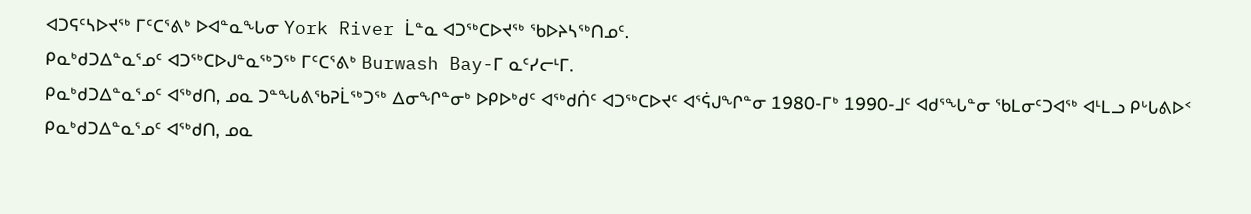ᐊᑐᕋᑦᓴᐅᔪᖅ ᒥᑦᑕᕐᕕᒃ ᐅᐊᓐᓇᖓᓂ York River ᒫᓐᓇ ᐊᑐᖅᑕᐅᔪᖅ ᖃᐅᔨᓴᖅᑎᓄᑦ.
ᑭᓇᒃᑯᑐᐃᓐᓇᕐᓄᑦ ᐊᑐᖅᑕᐅᒍᓐᓇᖅᑐᖅ ᒥᑦᑕᕐᕕᒃ Burwash Bay-ᒥ ᓇᑦᓯᓕᒻᒥ.
ᑭᓇᒃᑯᑐᐃᓐᓇᕐᓄᑦ ᐊᖅᑯᑎ, ᓄᓇ ᑐᓐᖓᕕᖃᕈᒫᖅᑐᖅ ᐃᓂᖏᓐᓂᒃ ᐅᑭᐅᒃᑯᑦ ᐊᖅᑯᑏᑦ ᐊᑐᖅᑕᐅᔪᑦ ᐊᕐᕌᒍᖏᓐᓂ 1980-ᒥᒃ 1990-ᒧᑦ ᐊᑯᕐᖓᓐᓂ ᖃᒪᓂᑦᑐᐊᖅ ᐊᒻᒪᓗ ᑭᒡᒐᕕᐅᑉ
ᑭᓇᒃᑯᑐᐃᓐᓇᕐᓄᑦ ᐊᖅᑯᑎ, ᓄᓇ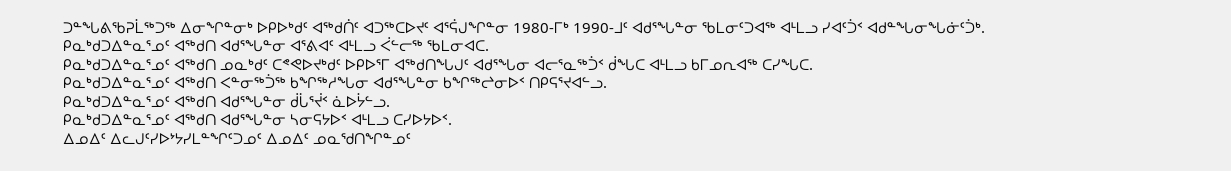ᑐᓐᖓᕕᖃᕈᒫᖅᑐᖅ ᐃᓂᖏᓐᓂᒃ ᐅᑭᐅᒃᑯᑦ ᐊᖅᑯᑏᑦ ᐊᑐᖅᑕᐅᔪᑦ ᐊᕐᕌᒍᖏᓐᓂ 1980-ᒥᒃ 1990-ᒧᑦ ᐊᑯᕐᖓᓐᓂ ᖃᒪᓂᑦᑐᐊᖅ ᐊᒻᒪᓗ ᓯᐊᑦᑑᑉ ᐊᑯᓐᖓᓂᖓᓃᑦᑑᒃ.
ᑭᓇᒃᑯᑐᐃᓐᓇᕐᓄᑦ ᐊᖅᑯᑎ ᐊᑯᕐᖓᓐᓂ ᐊᕐᕕᐊᑦ ᐊᒻᒪᓗ ᐹᓪᓕᖅ ᖃᒪᓂᐊᑕ.
ᑭᓇᒃᑯᑐᐃᓐᓇᕐᓄᑦ ᐊᖅᑯᑎ ᓄᓇᒃᑯᑦ ᑕᕝᕙᐅᔪᒃᑯᑦ ᐅᑭᐅᕐᒥ ᐊᖅᑯᑎᖓᒍᑦ ᐊᑯᕐᖓᓂ ᐊᓕᕐᓇᖅᑑᑉ ᑰᖓᑕ ᐊᒻᒪᓗ ᑲᒥᓄᕆᐊᖅ ᑕᓯᖓᑕ.
ᑭᓇᒃᑯᑐᐃᓐᓇᕐᓄᑦ ᐊᖅᑯᑎ ᐸᓐᓂᖅᑑᖅ ᑲᖏᖅᓱᖓᓂ ᐊᑯᕐᖓᓐᓂ ᑲᖏᖅᖠᓂᐅᑉ ᑎᑭᕋᕐᔪᐊᓪᓗ.
ᑭᓇᒃᑯᑐᐃᓐᓇᕐᓄᑦ ᐊᖅᑯᑎ ᐊᑯᕐᖓᓐᓂ ᑰᒑᕐᔫᑉ ᓈᐅᔮᓪᓗ.
ᑭᓇᒃᑯᑐᐃᓐᓇᕐᓄᑦ ᐊᖅᑯᑎ ᐊᑯᕐᖓᓐᓂ ᓴᓂᕋᔭᐅᑉ ᐊᒻᒪᓗ ᑕᓯᐅᔭᐅᑉ.
ᐃᓄᐃᑦ ᐃᓚᒍᑦᓯᐅᔾᔭᓯᒪᓐᖏᑦᑐᓄᑦ ᐃᓄᐃᑦ ᓄᓇᖁᑎᖏᓐᓄᑦ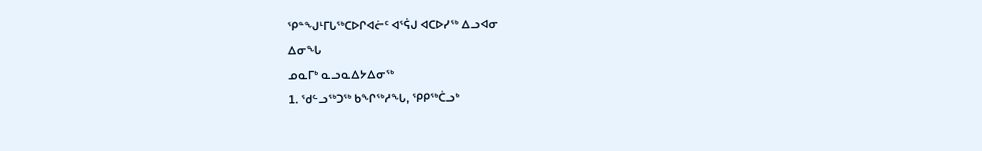ᕿᓐᖑᒻᒥᒐᖅᑕᐅᒋᐊᓖᑦ ᐊᕐᕌᒍ ᐊᑕᐅᓯᖅ ᐃᓗᐊᓂ
ᐃᓂᖓ
ᓄᓇᒥᒃ ᓇᓗᓇᐃᔭᐃᓂᖅ
1. ᖁᓪᓗᖅᑐᖅ ᑲᖏᖅᓱᖓ, ᕿᑭᖅᑖᓗᒃ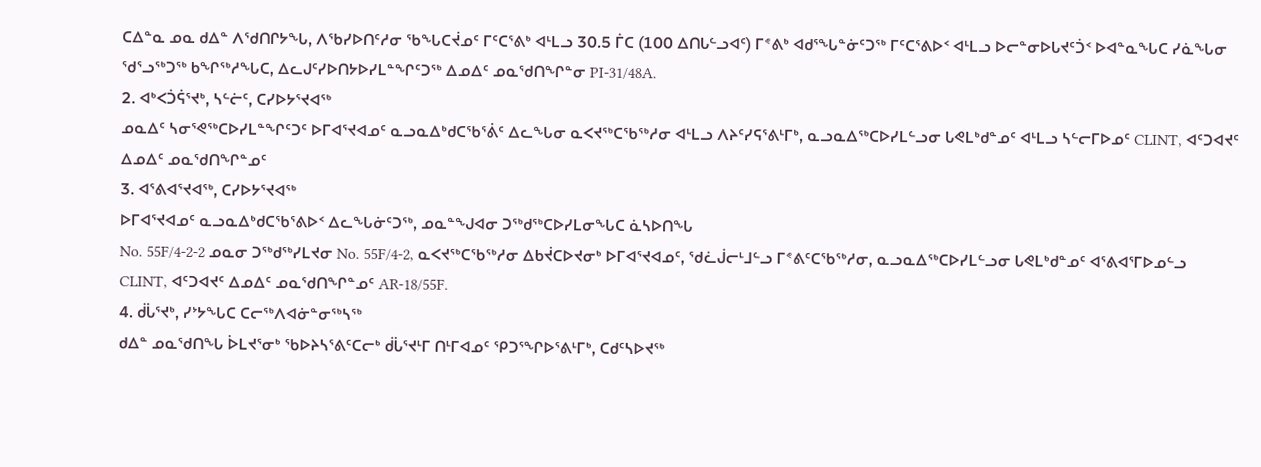ᑕᐃᓐᓇ ᓄᓇ ᑯᐃᓐ ᐱᖁᑎᒋᔭᖓ, ᐱᖃᓯᐅᑎᑦᓱᓂ ᖃᖓᑕᔫᓄᑦ ᒥᑦᑕᕐᕕᒃ ᐊᒻᒪᓗ 30.5 ᒦᑕ (100 ᐃᑎᒐᓪᓗᐊᑦ) ᒥᕝᕕᒃ ᐊᑯᕐᖓᓐᓃᑦᑐᖅ ᒥᑦᑕᕐᕕᐅᑉ ᐊᒻᒪᓗ ᐅᓕᓐᓂᐅᒐᔪᑦᑑᑉ ᐅᐊᓐᓇᖓᑕ ᓯᓈᖓᓂ ᖁᕐᓗᖅᑐᖅ ᑲᖏᖅᓱᖓᑕ, ᐃᓚᒍᑦᓯᐅᑎᔭᐅᓯᒪᓐᖏᑦᑐᖅ ᐃᓄᐃᑦ ᓄᓇᖁᑎᖏᓐᓂ PI-31/48A.
2. ᐊᒃᐸᑑᕌᕐᔪᒃ, ᓴᓪᓖᑦ, ᑕᓯᐅᔭᕐᔪᐊᖅ
ᓄᓇᐃᑦ ᓴᓂᕐᕙᖅᑕᐅᓯᒪᓐᖏᑦᑐᑦ ᐅᒥᐊᕐᔪᐊᓄᑦ ᓇᓗᓇᐃᒃᑯᑕᖃᕐᕖᑦ ᐃᓚᖓᓂ ᓇᐸᔪᖅᑕᖃᖅᓱᓂ ᐊᒻᒪᓗ ᐱᔨᑦᓯᕋᕐᕕᒻᒥᒃ, ᓇᓗᓇᐃᖅᑕᐅᓯᒪᓪᓗᓂ ᒐᕙᒪᒃᑯᓐᓄᑦ ᐊᒻᒪᓗ ᓴᓪᓕᒥᐅᓄᑦ CLINT, ᐊᑦᑐᐊᔪᑦ ᐃᓄᐃᑦ ᓄᓇᖁᑎᖏᓐᓄᑦ
3. ᐊᕐᕕᐊᕐᔪᐊᖅ, ᑕᓯᐅᔭᕐᔪᐊᖅ
ᐅᒥᐊᕐᔪᐊᓄᑦ ᓇᓗᓇᐃᒃᑯᑕᖃᕐᕕᐅᑉ ᐃᓚᖓᓃᑦᑐᖅ, ᓄᓇᓐᖑᐊᓂ ᑐᖅᑯᖅᑕᐅᓯᒪᓂᖓᑕ ᓈᓴᐅᑎᖓ
No. 55F/4-2-2 ᓄᓇᓂ ᑐᖅᑯᖅᓯᒪᔪᓂ No. 55F/4-2, ᓇᐸᔪᖅᑕᖃᖅᓱᓂ ᐃᑲᔫᑕᐅᔪᓂᒃ ᐅᒥᐊᕐᔪᐊᓄᑦ, ᖁᓛᒎᓕᒻᒧᓪᓗ ᒥᕝᕕᑦᑕᖃᖅᓱᓂ, ᓇᓗᓇᐃᖅᑕᐅᓯᒪᓪᓗᓂ ᒐᕙᒪᒃᑯᓐᓄᑦ ᐊᕐᕕᐊᕐᒥᐅᓄᓪᓗ CLINT, ᐊᑦᑐᐊᔪᑦ ᐃᓄᐃᑦ ᓄᓇᖁᑎᖏᓐᓄᑦ AR-18/55F.
4. ᑰᒑᕐᔪᒃ, ᓯᔾᔭᖓᑕ ᑕᓕᖅᐱᐊᓃᓐᓂᖅᓴᖅ
ᑯᐃᓐ ᓄᓇᖁᑎᖓ ᐆᒪᔪᕐᓂᒃ ᖃᐅᔨᓴᕐᕕᑦᑕᓕᒃ ᑰᒑᕐᔪᒻᒥ ᑎᒻᒥᐊᓄᑦ ᕿᑐᕐᖏᐅᕐᕕᒻᒥᒃ, ᑕᑯᑦᓴᐅᔪᖅ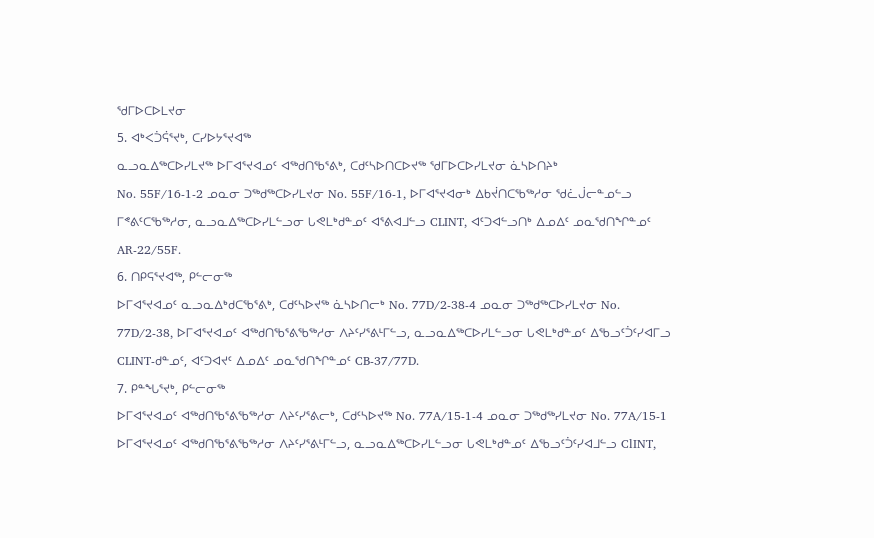ᖁᒥᐅᑕᐅᒪᔪᓂ
5. ᐊᒃᐸᑑᕌᕐᔪᒃ, ᑕᓯᐅᔭᕐᔪᐊᖅ
ᓇᓗᓇᐃᖅᑕᐅᓯᒪᔪᖅ ᐅᒥᐊᕐᔪᐊᓄᑦ ᐊᖅᑯᑎᖃᕐᕕᒃ, ᑕᑯᑦᓴᐅᑎᑕᐅᔪᖅ ᖁᒥᐅᑕᐅᓯᒪᔪᓂ ᓈᓴᐅᑎᔨᒃ
No. 55F/16-1-2 ᓄᓇᓂ ᑐᖅᑯᖅᑕᐅᓯᒪᔪᓂ No. 55F/16-1, ᐅᒥᐊᕐᔪᐊᓂᒃ ᐃᑲᔫᑎᑕᖃᖅᓱᓂ ᖁᓛᒎᓕᓐᓄᓪᓗ ᒥᕝᕕᑦᑕᖃᖅᓱᓂ, ᓇᓗᓇᐃᖅᑕᐅᓯᒪᓪᓗᓂ ᒐᕙᒪᒃᑯᓐᓄᑦ ᐊᕐᕕᐊᒧᓪᓗ CLINT, ᐊᑦᑐᐊᓪᓗᑎᒃ ᐃᓄᐃᑦ ᓄᓇᖁᑎᖏᓐᓄᑦ AR-22/55F.
6. ᑎᑭᕋᕐᔪᐊᖅ, ᑭᓪᓕᓂᖅ
ᐅᒥᐊᕐᔪᐊᓄᑦ ᓇᓗᓇᐃᒃᑯᑕᖃᕐᕕᒃ, ᑕᑯᑦᓴᐅᔪᖅ ᓈᓴᐅᑎᓕᒃ No. 77D/2-38-4 ᓄᓇᓂ ᑐᖅᑯᖅᑕᐅᓯᒪᔪᓂ No. 77D/2-38, ᐅᒥᐊᕐᔪᐊᓄᑦ ᐊᖅᑯᑎᖃᕐᕕᖃᖅᓱᓂ ᐱᔨᑦᓯᕐᕕᒻᒥᓪᓗ, ᓇᓗᓇᐃᖅᑕᐅᓯᒪᓪᓗᓂ ᒐᕙᒪᒃᑯᓐᓄᑦ ᐃᖃᓗᑦᑑᑦᓯᐊᒥᓗ CLINT-ᑯᓐᓄᑦ, ᐊᑦᑐᐊᔪᑦ ᐃᓄᐃᑦ ᓄᓇᖁᑎᖏᓐᓄᑦ CB-37/77D.
7. ᑭᓐᖓᕐᔪᒃ, ᑭᓪᓕᓂᖅ
ᐅᒥᐊᕐᔪᐊᓄᑦ ᐊᖅᑯᑎᖃᕐᕕᖃᖅᓱᓂ ᐱᔨᑦᓯᕐᕕᓕᒃ, ᑕᑯᑦᓴᐅᔪᖅ No. 77A/15-1-4 ᓄᓇᓂ ᑐᖅᑯᖅᓯᒪᔪᓂ No. 77A/15-1 ᐅᒥᐊᕐᔪᐊᓄᑦ ᐊᖅᑯᑎᖃᕐᕕᖃᖅᓱᓂ ᐱᔨᑦᓯᕐᕕᒻᒥᓪᓗ, ᓇᓗᓇᐃᖅᑕᐅᓯᒪᓪᓗᓂ ᒐᕙᒪᒃᑯᓐᓄᑦ ᐃᖃᓗᑦᑑᑦᓯᐊᒧᓪᓗ ClINT,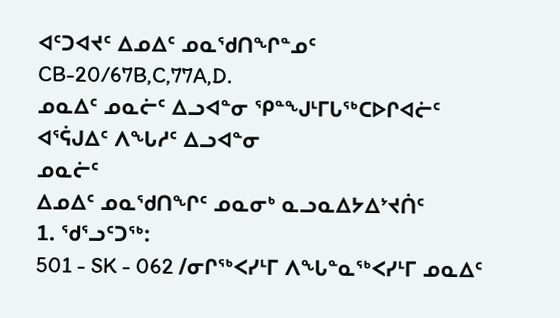ᐊᑦᑐᐊᔪᑦ ᐃᓄᐃᑦ ᓄᓇᖁᑎᖏᓐᓄᑦ CB-20/67B,C,77A,D.
ᓄᓇᐃᑦ ᓄᓇᓖᑦ ᐃᓗᐊᓐᓂ ᕿᓐᖑᒻᒥᒐᖅᑕᐅᒋᐊᓖᑦ ᐊᕐᕌᒍᐃᑦ ᐱᖓᓱᑦ ᐃᓗᐊᓐᓂ
ᓄᓇᓖᑦ
ᐃᓄᐃᑦ ᓄᓇᖁᑎᖏᑦ ᓄᓇᓂᒃ ᓇᓗᓇᐃᔭᐃᔾᔪᑏᑦ
1. ᖁᕐᓗᑦᑐᖅ:
501 - SK - 062 /ᓂᒋᖅᐸᓯᒻᒥ ᐱᖓᓐᓇᖅᐸᓯᒻᒥ ᓄᓇᐃᑦ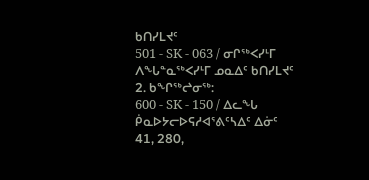ᑲᑎᓯᒪᔪᑦ
501 - SK - 063 / ᓂᒋᖅᐸᓯᒻᒥ ᐱᖓᓐᓇᖅᐸᓯᒻᒥ ᓄᓇᐃᑦ ᑲᑎᓯᒪᔪᑦ
2. ᑲᖏᖅᖠᓂᖅ:
600 - SK - 150 / ᐃᓚᖓ ᑮᓇᐅᔭᓕᐅᕋᓱᐊᕐᕕᑦᓴᐃᑦ ᐃᓃᑦ 41, 280,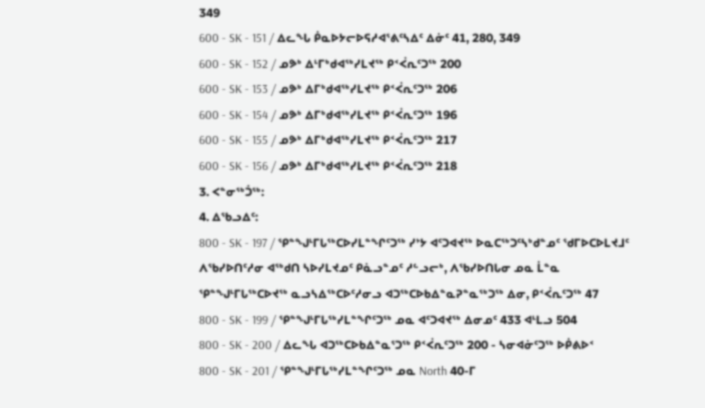349
600 - SK - 151 / ᐃᓚᖓ ᑮᓇᐅᔭᓕᐅᕋᓱᐊᕐᕕᑦᓴᐃᑦ ᐃᓃᑦ 41, 280, 349
600 - SK - 152 / ᓄᕗᒃ ᐃᒻᒥᒃᑯᐊᖅᓯᒪᔪᖅ ᑭᑉᐹᕆᑦᑐᖅ 200
600 - SK - 153 / ᓄᕗᒃ ᐃᒥᒃᑯᐊᖅᓯᒪᔪᖅ ᑭᑉᐹᕆᑦᑐᖅ 206
600 - SK - 154 / ᓄᕗᒃ ᐃᒥᒃᑯᐊᖅᓯᒪᔪᖅ ᑭᑉᐹᕆᑦᑐᖅ 196
600 - SK - 155 / ᓄᕗᒃ ᐃᒥᒃᑯᐊᖅᓯᒪᔪᖅ ᑭᑉᐹᕆᑦᑐᖅ 217
600 - SK - 156 / ᓄᕗᒃ ᐃᒥᒃᑯᐊᖅᓯᒪᔪᖅ ᑭᑉᐹᕆᑦᑐᖅ 218
3. ᐸᓐᓂᖅᑑᖅ:
4. ᐃᖃᓗᐃᑦ:
800 - SK - 197 / ᕿᓐᖑᒻᒥᒐᖅᑕᐅᓯᒪᓐᖏᑦᑐᖅ ᓯᔾᔭ ᐊᑦᑐᐊᔪᖅ ᐅᓇᑕᖅᑐᑦᓴᒃᑯᓐᓄᑦ ᖁᒥᐅᑕᐅᒪᔪᒧᑦ ᐱᖃᓯᐅᑎᑦᓱᓂ ᐊᖅᑯᑎ ᓴᐅᓯᒪᔪᓄᑦ ᑭᓈᓗᓐᓄᑦ ᓱᓪᓗᓕᒃ, ᐱᖃᓯᐅᑎᒐᓂ ᓄᓇ ᒫᓐᓇ ᕿᓐᖑᒻᒥᒐᖅᑕᐅᔪᖅ ᓇᓗᓴᐃᖅᑕᐅᑦᓱᓂᓗ ᐊᑐᖅᑕᐅᑲᐃᓐᓇᕈᓐᓇᖅᑐᖅ ᐃᓂ, ᑭᑉᐹᕆᑦᑐᖅ 47
800 - SK - 199 / ᕿᓐᖑᒻᒥᒐᖅᓯᒪᓐᖏᑦᑐᖅ ᓄᓇ ᐊᑦᑐᐊᔪᖅ ᐃᓂᓄᑦ 433 ᐊᒻᒪᓗ 504
800 - SK - 200 / ᐃᓚᖓ ᐊᑐᖅᑕᐅᑲᐃᓐᓇᕐᑐᖅ ᑭᑉᐹᕆᑦᑐᖅ 200 - ᓴᓂᐊᓃᑦᑐᖅ ᐅᑮᕕᐅᑉ
800 - SK - 201 / ᕿᓐᖑᒻᒥᒐᖅᓯᒪᓐᖏᑦᑐᖅ ᓄᓇ North 40-ᒥ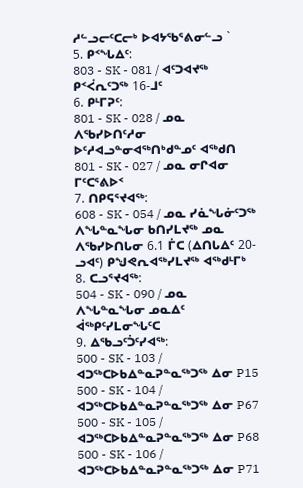ᓱᓪᓗᓕᑦᑕᓕᒃ ᐅᐊᔭᖃᕐᕕᓂᓪᓗ `
5. ᑭᑉᖓᐃᑦ:
803 - SK - 081 / ᐊᑦᑐᐊᔪᖅ ᑭᑉᐹᕆᑦᑐᖅ 16-ᒧᑦ
6. ᑭᒻᒥᕈᑦ:
801 - SK - 028 / ᓄᓇ ᐱᖃᓯᐅᑎᑦᓱᓂ ᐅᑦᓱᐊᓗᓐᓂᐊᖅᑎᒃᑯᓐᓄᑦ ᐊᖅᑯᑎ
801 - SK - 027 / ᓄᓇ ᓂᒋᐊᓂ ᒥᑦᑕᕐᕕᐅᑉ
7. ᑎᑭᕋᕐᔪᐊᖅ:
608 - SK - 054 / ᓄᓇ ᓯᓈᖓᓃᑦᑐᖅ ᐱᖓᓐᓇᖓᓂ ᑲᑎᓯᒪᔪᖅ ᓄᓇ ᐱᖃᓯᐅᑎᒐᓂ 6.1 ᒦᑕ (ᐃᑎᒐᐃᑦ 20-ᓗᐊᑦ) ᑭᖑᕙᕆᐊᖅᓯᒪᔪᖅ ᐊᖅᑯᒻᒥᒃ
8. ᑕᓗᕐᔪᐊᖅ:
504 - SK - 090 / ᓄᓇ ᐱᖓᓐᓇᖓᓂ ᓄᓇᐃᑦ ᐋᖅᑭᑦᓯᒪᓂᖓᑦᑕ
9. ᐃᖃᓗᑦᑑᑦᓯᐊᖅ:
500 - SK - 103 / ᐊᑐᖅᑕᐅᑲᐃᓐᓇᕈᓐᓇᖅᑐᖅ ᐃᓂ P15
500 - SK - 104 / ᐊᑐᖅᑕᐅᑲᐃᓐᓇᕈᓐᓇᖅᑐᖅ ᐃᓂ P67
500 - SK - 105 / ᐊᑐᖅᑕᐅᑲᐃᓐᓇᕈᓐᓇᖅᑐᖅ ᐃᓂ P68
500 - SK - 106 / ᐊᑐᖅᑕᐅᑲᐃᓐᓇᕈᓐᓇᖅᑐᖅ ᐃᓂ P71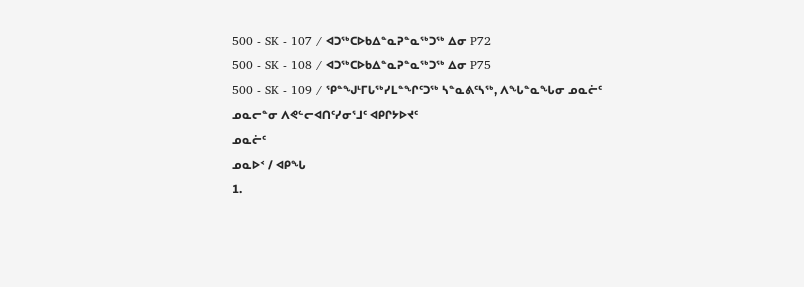500 - SK - 107 / ᐊᑐᖅᑕᐅᑲᐃᓐᓇᕈᓐᓇᖅᑐᖅ ᐃᓂ P72
500 - SK - 108 / ᐊᑐᖅᑕᐅᑲᐃᓐᓇᕈᓐᓇᖅᑐᖅ ᐃᓂ P75
500 - SK - 109 / ᕿᓐᖑᒻᒥᒐᖅᓯᒪᓐᖏᑦᑐᖅ ᓴᓐᓇᕕᑦᓴᖅ, ᐱᖓᓐᓇᖓᓂ ᓄᓇᓖᑦ
ᓄᓇᓕᓐᓂ ᐱᕙᓪᓕᐊᑎᑦᓯᓂᕐᒧᑦ ᐊᑭᒋᔭᐅᔪᑦ
ᓄᓇᓖᑦ
ᓄᓇᐅᑉ / ᐊᑭᖓ
1.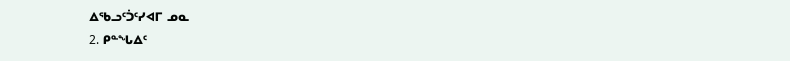ᐃᖃᓗᑦᑑᑦᓯᐊᒥ ᓄᓇ
2. ᑭᓐᖓᐃᑦ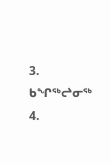3. ᑲᖏᖅᖠᓂᖅ
4.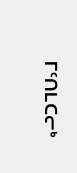ᒥᑦᑎᒪᑕᓕᒃ